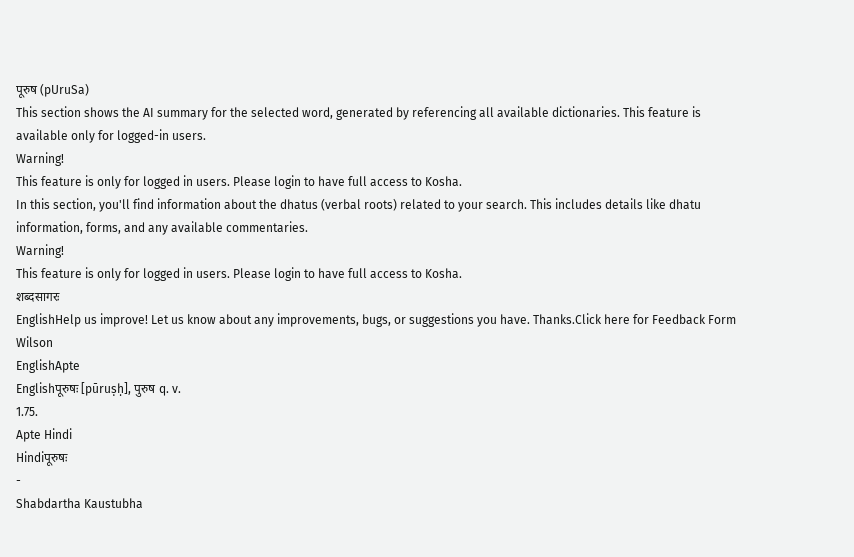पूरुष (pUruSa)
This section shows the AI summary for the selected word, generated by referencing all available dictionaries. This feature is available only for logged-in users.
Warning!
This feature is only for logged in users. Please login to have full access to Kosha.
In this section, you'll find information about the dhatus (verbal roots) related to your search. This includes details like dhatu information, forms, and any available commentaries.
Warning!
This feature is only for logged in users. Please login to have full access to Kosha.
शब्दसागरः
EnglishHelp us improve! Let us know about any improvements, bugs, or suggestions you have. Thanks.Click here for Feedback Form
Wilson
EnglishApte
Englishपूरुषः [pūruṣḥ], पुरुष q. v.
1.75.
Apte Hindi
Hindiपूरुषः
-
Shabdartha Kaustubha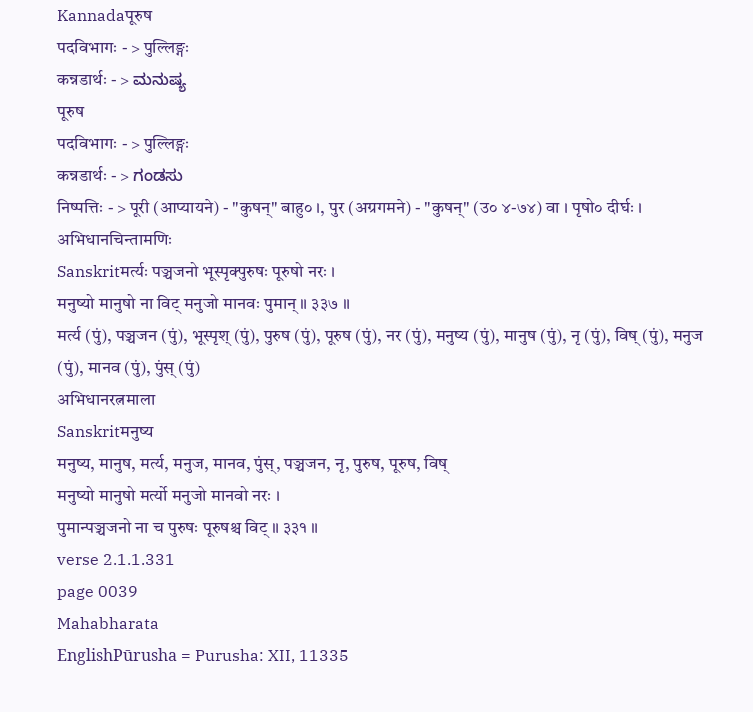Kannadaपूरुष
पदविभागः - > पुल्लिङ्गः
कन्नडार्थः - > ಮನುಷ್ಯ
पूरुष
पदविभागः - > पुल्लिङ्गः
कन्नडार्थः - > ಗಂಡಸು
निष्पत्तिः - > पूरी (आप्यायने) - "कुषन्" बाहु० ।, पुर (अग्रगमने) - "कुषन्" (उ० ४-७४) वा । पृषो० दीर्घः ।
अभिधानचिन्तामणिः
Sanskritमर्त्यः पञ्चजनो भूस्पृक्पुरुषः पूरुषो नरः ।
मनुष्यो मानुषो ना विट् मनुजो मानवः पुमान् ॥ ३३७ ॥
मर्त्य (पुं), पञ्चजन (पुं), भूस्पृश् (पुं), पुरुष (पुं), पूरुष (पुं), नर (पुं), मनुष्य (पुं), मानुष (पुं), नृ (पुं), विष् (पुं), मनुज (पुं), मानव (पुं), पुंस् (पुं)
अभिधानरत्नमाला
Sanskritमनुष्य
मनुष्य, मानुष, मर्त्य, मनुज, मानव, पुंस्, पञ्चजन, नृ, पुरुष, पूरुष, विष्
मनुष्यो मानुषो मर्त्यो मनुजो मानवो नरः ।
पुमान्पञ्चजनो ना च पुरुषः पूरुषश्च विट् ॥ ३३१ ॥
verse 2.1.1.331
page 0039
Mahabharata
EnglishPūrusha = Purusha: XII, 11335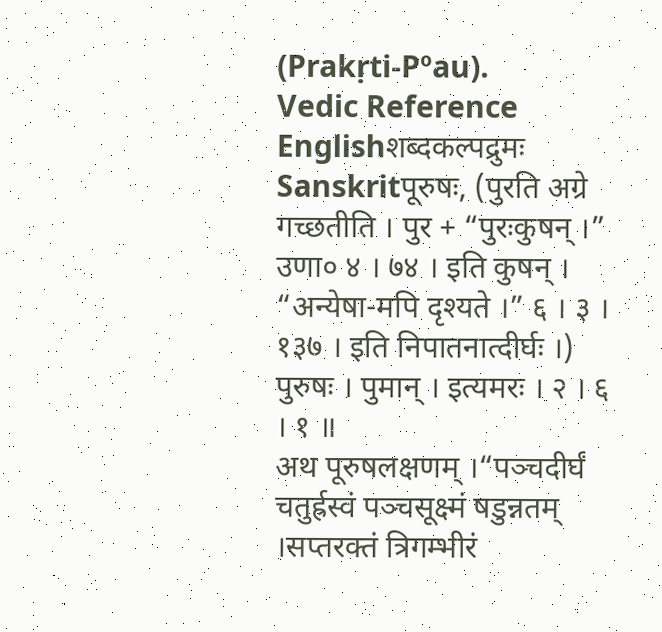(Prakṛti-Pºau).
Vedic Reference
Englishशब्दकल्पद्रुमः
Sanskritपूरुषः, (पुरति अग्रे गच्छतीति । पुर + “पुरःकुषन् ।” उणा० ४ । ७४ । इति कुषन् । “अन्येषा-मपि दृश्यते ।” ६ । ३ । १३७ । इति निपातनात्दीर्घः ।) पुरुषः । पुमान् । इत्यमरः । २ । ६ । १ ॥
अथ पूरुषलक्षणम् ।“पञ्चदीर्घं चतुर्ह्रस्वं पञ्चसूक्ष्मं षडुन्नतम् ।सप्तरक्तं त्रिगम्भीरं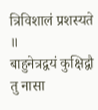त्रिविशालं प्रशस्यते ॥
बाहुनेत्रद्वयं कुक्षिद्वौ तु नासा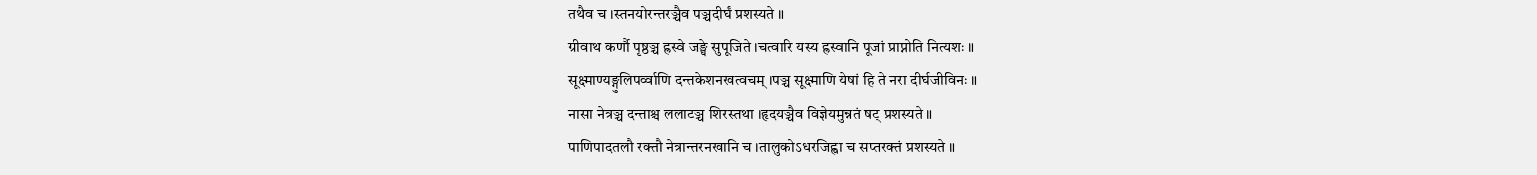तथैव च ।स्तनयोरन्तरञ्चैव पञ्चदीर्घं प्रशस्यते ॥
ग्रीवाथ कर्णौ पृष्ठञ्च ह्रस्वे जङ्घे सुपूजिते ।चत्वारि यस्य ह्रस्वानि पूजां प्राप्नोति नित्यशः ॥
सूक्ष्माण्यङ्गुलिपर्व्वाणि दन्तकेशनखत्वचम् ।पञ्च सूक्ष्माणि येषां हि ते नरा दीर्घजीविनः ॥
नासा नेत्रञ्च दन्ताश्च ललाटञ्च शिरस्तथा ।हृदयञ्चैव विज्ञेयमुन्नतं षट् प्रशस्यते ॥
पाणिपादतलौ रक्तौ नेत्रान्तरनखानि च ।तालुकोऽधरजिह्वा च सप्तरक्तं प्रशस्यते ॥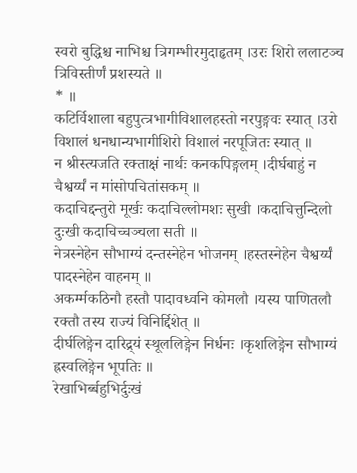स्वरो बुद्धिश्च नाभिश्च त्रिगम्भीरमुदाहृतम् ।उरः शिरो ललाटञ्च त्रिविस्तीर्णं प्रशस्यते ॥
* ॥
कटिर्विशाला बहुपुत्त्रभागीविशालहस्तो नरपुङ्गवः स्यात् ।उरो विशालं धनधान्यभागीशिरो विशालं नरपूजितः स्यात् ॥
न श्रीस्त्यजति रक्ताक्षं नार्थः कनकपिङ्गलम् ।दीर्घबाहुं न चैश्वर्य्यं न मांसोपचितांसकम् ॥
कदाचिद्दन्तुरो मूर्खः कदाचिल्लोमशः सुखी ।कदाचित्तुन्दिलो दुःखी कदाचिच्चञ्चला सती ॥
नेत्रस्नेहेन सौभाग्यं दन्तस्नेहेन भोजनम् ।हस्तस्नेहेन चैश्वर्य्यं पादस्नेहेन वाहनम् ॥
अकर्म्मकठिनौ हस्तौ पादावध्वनि कोमलौ ।यस्य पाणितलौ रक्तौ तस्य राज्यं विनिर्द्दिशेत् ॥
दीर्घलिङ्गेन दारिद्र्यं स्थूललिङ्गेन निर्धनः ।कृशलिङ्गेन सौभाग्यं ह्रस्वलिङ्गेन भूपतिः ॥
रेखाभिर्ब्बहुभिर्दुःखं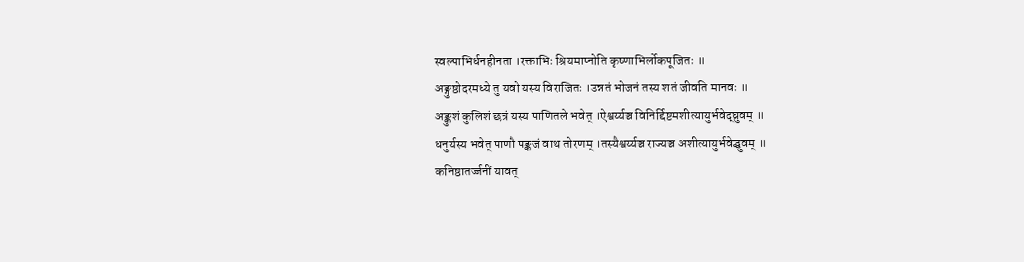स्वल्पाभिर्धनहीनता ।रक्ताभिः श्रियमाप्नोति कृष्णाभिर्लोकपूजितः ॥
अङ्गुष्ठोदरमध्ये तु यवो यस्य विराजितः ।उन्नतं भोजनं तस्य शतं जीवति मानवः ॥
अङ्कुशं कुलिशं छत्रं यस्य पाणितले भवेत् ।ऐश्वर्य्यञ्च विनिर्द्दिष्टमशीत्यायुर्भवेद्घ्रुवम् ॥
धनुर्यस्य भवेत् पाणौ पङ्कजं वाथ तोरणम् ।तस्यैश्वर्य्यञ्च राज्यञ्च अशीत्यायुर्भवेद्ध्रुवम् ॥
कनिष्ठातर्ज्जनीं यावत्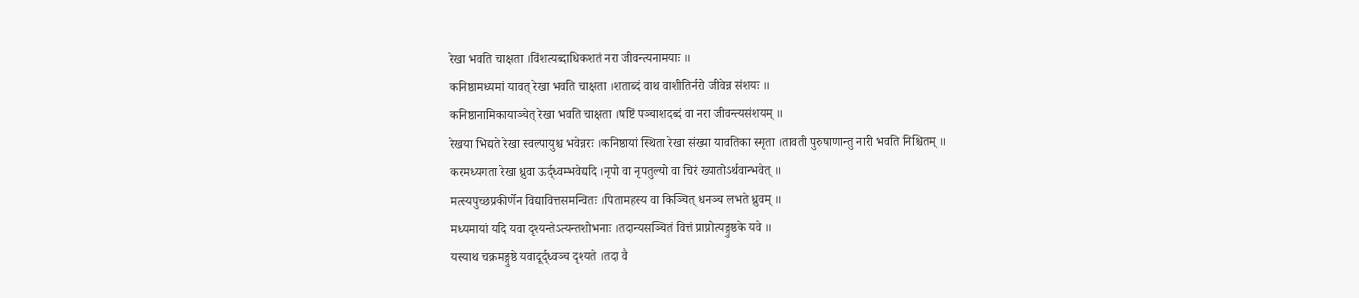रेखा भवति चाक्षता ।विंशत्यब्दाधिकशतं नरा जीवन्त्यनामयाः ॥
कनिष्ठामध्यमां यावत् रेखा भवति चाक्षता ।शताब्दं वाथ वाशीतिर्नरो जीवेन्न संशयः ॥
कनिष्ठानामिकायाञ्चेत् रेखा भवति चाक्षता ।षष्टिं पञ्चाशदब्दं वा नरा जीवन्त्यसंशयम् ॥
रेखया भिद्यते रेखा स्वल्पायुश्च भवेन्नरः ।कनिष्ठायां स्थिता रेखा संख्या यावतिका स्मृता ।तावती पुरुषाणान्तु नारी भवति निश्चितम् ॥
करमध्यगता रेखा ध्रुवा ऊर्द्ध्वम्भवेद्यदि ।नृपो वा नृपतुल्यो वा चिरं ख्यातोऽर्थवान्भवेत् ॥
मत्स्यपुच्छप्रकीर्णेन विद्यावित्तसमन्वितः ।पितामहस्य वा किञ्चित् धनञ्च लभते ध्रुवम् ॥
मध्यमायां यदि यवा दृश्यन्तेऽत्यन्तशोभनाः ।तदान्यसञ्चितं वित्तं प्राप्नोत्यङ्गुष्ठके यवे ॥
यस्याथ चक्रमङ्गुष्ठे यवादूर्द्ध्वञ्च दृश्यते ।तदा वै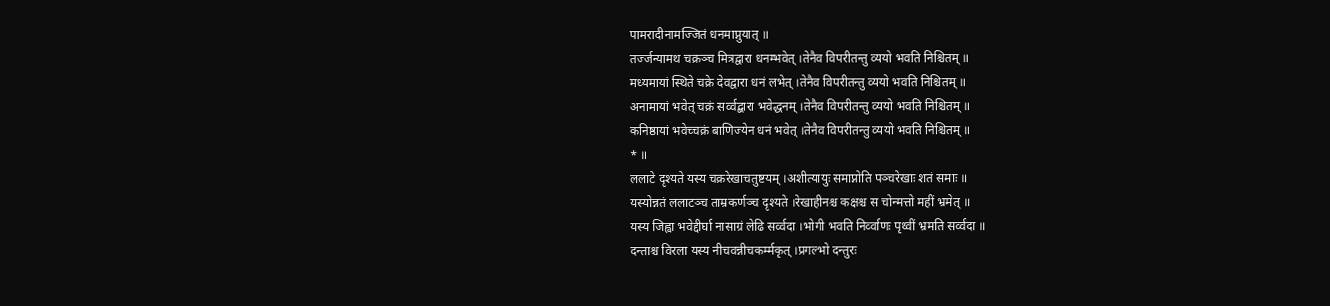पामरादीनामज्जितं धनमाप्नुयात् ॥
तर्ज्जन्यामथ चक्रञ्च मित्रद्वारा धनम्भवेत् ।तेनैव विपरीतन्तु व्ययो भवति निश्चितम् ॥
मध्यमायां स्थिते चक्रे देवद्वारा धनं लभेत् ।तेनैव विपरीतन्तु व्ययो भवति निश्चितम् ॥
अनामायां भवेत् चक्रं सर्व्वद्बारा भवेद्धनम् ।तेनैव विपरीतन्तु व्ययो भवति निश्चितम् ॥
कनिष्ठायां भवेच्चक्रं बाणिज्येन धनं भवेत् ।तेनैव विपरीतन्तु व्ययो भवति निश्चितम् ॥
* ॥
ललाटे दृश्यते यस्य चक्ररेखाचतुष्टयम् ।अशीत्यायुः समाप्नोति पञ्चरेखाः शतं समाः ॥
यस्योन्नतं ललाटञ्च ताम्रकर्णञ्च दृश्यते ।रेखाहीनश्च कक्षश्च स चोन्मत्तो महीं भ्रमेत् ॥
यस्य जिह्वा भवेद्दीर्घा नासाग्रं लेढि सर्व्वदा ।भोगी भवति निर्व्वाणः पृथ्वीं भ्रमति सर्व्वदा ॥
दन्ताश्च विरला यस्य नीचवन्नीचकर्म्मकृत् ।प्रगल्भो दन्तुरः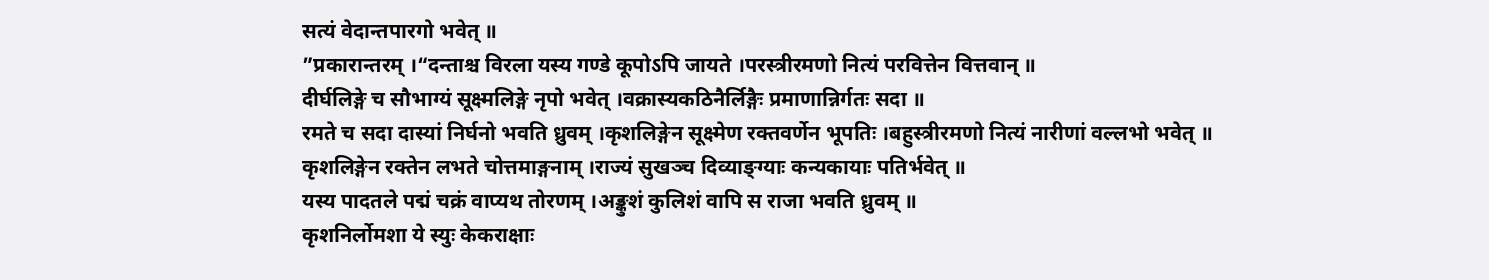सत्यं वेदान्तपारगो भवेत् ॥
”प्रकारान्तरम् ।“दन्ताश्च विरला यस्य गण्डे कूपोऽपि जायते ।परस्त्रीरमणो नित्यं परवित्तेन वित्तवान् ॥
दीर्घलिङ्गे च सौभाग्यं सूक्ष्मलिङ्गे नृपो भवेत् ।वक्रास्यकठिनैर्लिङ्गैः प्रमाणान्निर्गतः सदा ॥
रमते च सदा दास्यां निर्घनो भवति ध्रुवम् ।कृशलिङ्गेन सूक्ष्मेण रक्तवर्णेन भूपतिः ।बहुस्त्रीरमणो नित्यं नारीणां वल्लभो भवेत् ॥
कृशलिङ्गेन रक्तेन लभते चोत्तमाङ्गनाम् ।राज्यं सुखञ्च दिव्याङ्ग्याः कन्यकायाः पतिर्भवेत् ॥
यस्य पादतले पद्मं चक्रं वाप्यथ तोरणम् ।अङ्कुशं कुलिशं वापि स राजा भवति ध्रुवम् ॥
कृशनिर्लोमशा ये स्युः केकराक्षाः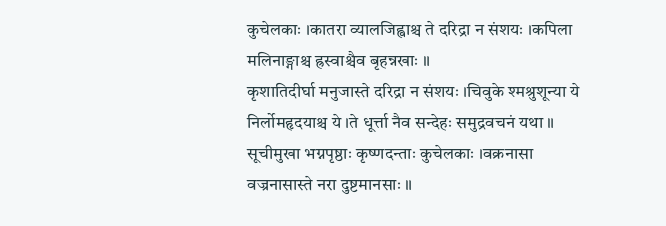कुचेलकाः ।कातरा व्यालजिह्वाश्च ते दरिद्रा न संशयः ।कपिला मलिनाङ्गाश्च ह्रस्वाश्चैव बृहन्नखाः ॥
कृशातिदीर्घा मनुजास्ते दरिद्रा न संशयः ।चिवुके श्मश्रुशून्या ये निर्लोमहृदयाश्च ये ।ते धूर्त्ता नैव सन्देहः समुद्रवचनं यथा ॥
सूचीमुखा भग्नपृष्ठाः कृष्णदन्ताः कुचेलकाः ।वक्रनासा वज्रनासास्ते नरा दुष्टमानसाः ॥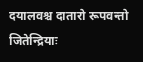दयालवश्च दातारो रूपवन्तो जितेन्द्रियाः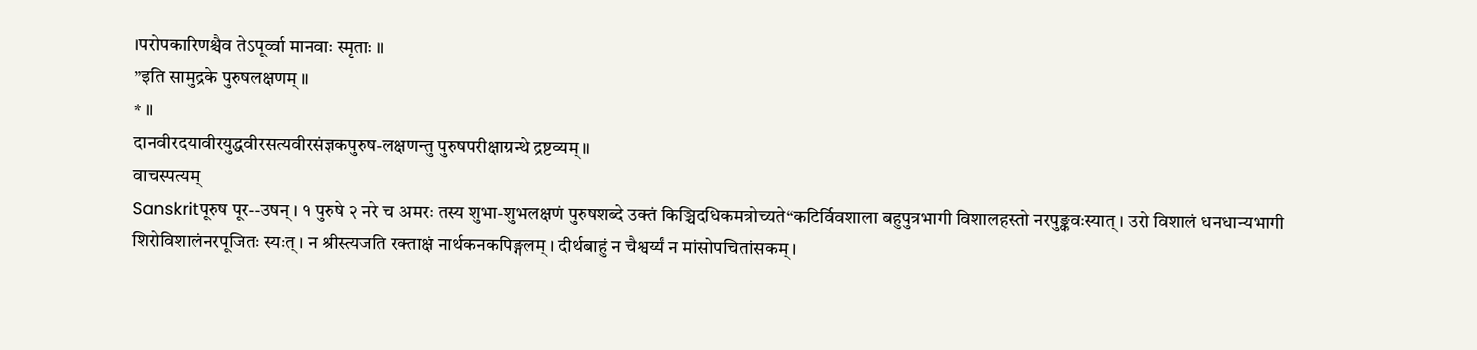।परोपकारिणश्चैव तेऽपूर्व्वा मानवाः स्मृताः ॥
”इति सामुद्रके पुरुषलक्षणम् ॥
* ॥
दानवीरदयावीरयुद्धवीरसत्यवीरसंज्ञकपुरुष-लक्षणन्तु पुरुषपरीक्षाग्रन्थे द्रष्टव्यम् ॥
वाचस्पत्यम्
Sanskritपूरुष पूर--उषन् । १ पुरुषे २ नरे च अमरः तस्य शुभा-शुभलक्षणं पुरुषशब्दे उक्तं किञ्चिदधिकमत्रोच्यते“कटिर्विवशाला बहुपुत्रभागी विशालहस्तो नरपुङ्कवःस्यात् । उरो विशालं धनधान्यभागी शिरोविशालंनरपूजितः स्यःत् । न श्रीस्त्यजति रक्ताक्षं नार्थकनकपिङ्गलम् । दीर्थबाहुं न चैश्वर्य्यं न मांसोपचितांसकम् ।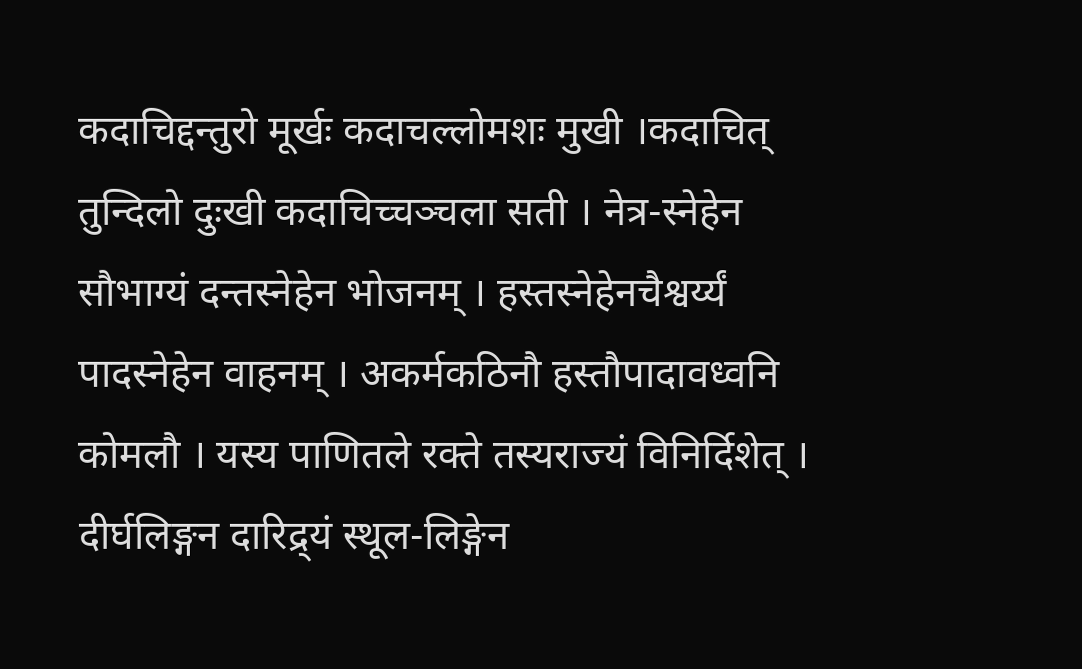कदाचिद्दन्तुरो मूर्खः कदाचल्लोमशः मुखी ।कदाचित् तुन्दिलो दुःखी कदाचिच्चञ्चला सती । नेत्र-स्नेहेन सौभाग्यं दन्तस्नेहेन भोजनम् । हस्तस्नेहेनचैश्वर्य्यं पादस्नेहेन वाहनम् । अकर्मकठिनौ हस्तौपादावध्वनि कोमलौ । यस्य पाणितले रक्ते तस्यराज्यं विनिर्दिशेत् । दीर्घलिङ्गन दारिद्र्यं स्थूल-लिङ्गेन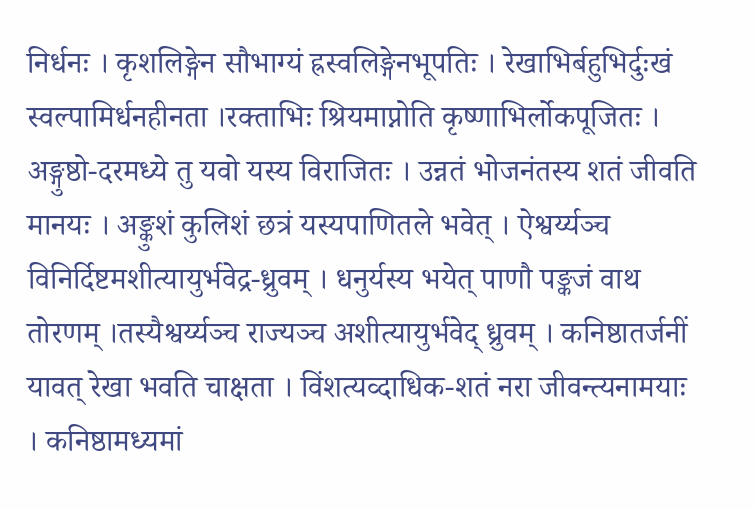निर्धनः । कृशलिङ्गेन सौभाग्यं ह्रस्वलिङ्गेनभूपतिः । रेखाभिर्बहुभिर्दुःखं स्वल्पामिर्धनहीनता ।रक्ताभिः श्रियमाप्नोति कृष्णाभिर्लोकपूजितः । अङ्गुष्ठो-दरमध्ये तु यवो यस्य विराजितः । उन्नतं भोजनंतस्य शतं जीवति मानयः । अङ्कुशं कुलिशं छत्रं यस्यपाणितले भवेत् । ऐश्वर्य्यञ्च विनिर्दिष्टमशीत्यायुर्भवेद्र-ध्रुवम् । धनुर्यस्य भयेत् पाणौ पङ्कजं वाथ तोरणम् ।तस्यैश्वर्य्यञ्च राज्यञ्च अशीत्यायुर्भवेद् ध्रुवम् । कनिष्ठातर्जनीं यावत् रेखा भवति चाक्षता । विंशत्यव्दाधिक-शतं नरा जीवन्त्यनामयाः । कनिष्ठामध्यमां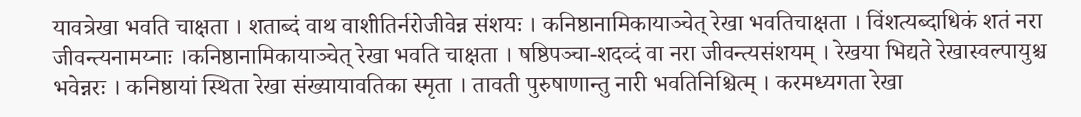यावत्रेखा भवति चाक्षता । शताब्दं वाथ वाशीतिर्नरोजीवेन्न संशयः । कनिष्ठानामिकायाञ्चेत् रेखा भवतिचाक्षता । विंशत्यब्दाधिकं शतं नरा जीवन्त्यनामय्नाः ।कनिष्ठानामिकायाञ्चेत् रेखा भवति चाक्षता । षष्ठिपञ्चा-शदव्दं वा नरा जीवन्त्यसंशयम् । रेखया भिद्यते रेखास्वल्पायुश्च भवेन्नरः । कनिष्ठायां स्थिता रेखा संख्यायावतिका स्मृता । तावती पुरुषाणान्तु नारी भवतिनिश्चित्म् । करमध्यगता रेखा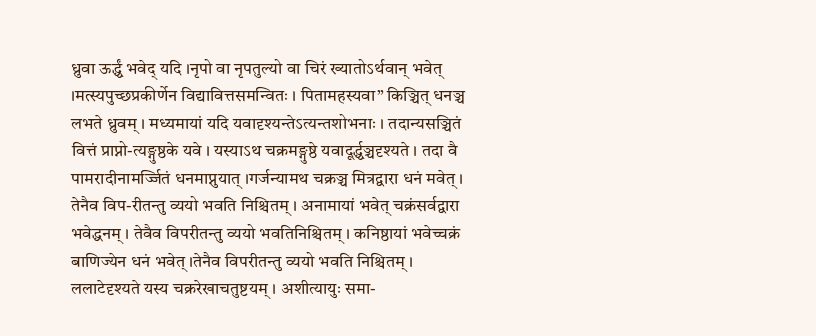ध्रुवा ऊर्द्ध्वं भवेद् यदि ।नृपो वा नृपतुल्यो वा चिरं ख्यातोऽर्थवान् भवेत् ।मत्स्यपुच्छप्रकीर्णेन विद्यावित्तसमन्वितः । पितामहस्यवा” किञ्चित् धनञ्च लभते ध्रुवम् । मध्यमायां यदि यवादृश्यन्तेऽत्यन्तशोभनाः । तदान्यसञ्चितं वित्तं प्राप्नो-त्यङ्गुष्ठके यवे । यस्याऽथ चक्रमङ्गुष्ठे यवादूर्द्ध्वञ्चदृश्यते । तदा वै पामरादीनामर्ज्जितं धनमाप्नुयात् ।गर्जन्यामथ चक्रञ्च मित्रद्वारा धनं मवेत् । तेनैव विप-रीतन्तु व्ययो भवति निश्चितम् । अनामायां भवेत् चक्रंसर्वद्वारा भवेद्धनम् । तेवैव विपरीतन्तु व्ययो भवतिनिश्चितम् । कनिष्ठायां भवेच्चक्रं बाणिज्येन धनं भवेत् ।तेनैव विपरीतन्तु व्ययो भवति निश्चितम् । ललाटेदृश्यते यस्य चक्ररेखाचतुष्टयम् । अशीत्यायुः समा-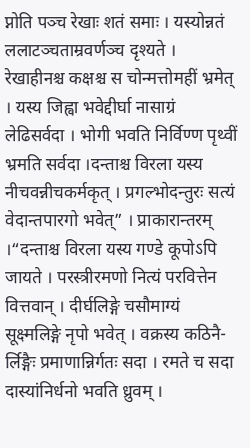प्नोति पञ्च रेखाः शतं समाः । यस्योन्नतं ललाटञ्चताम्रवर्णञ्च दृश्यते । रेखाहीनश्च कक्षश्च स चोन्मत्तोमहीं भ्रमेत् । यस्य जिह्वा भवेद्दीर्घा नासाग्रं लेढिसर्वदा । भोगी भवति निर्विण्ण पृथ्वीं भ्रमति सर्वदा ।दन्ताश्च विरला यस्य नीचवन्नीचकर्मकृत् । प्रगल्भोदन्तुरः सत्यं वेदान्तपारगो भवेत्” । प्राकारान्तरम् ।“दन्ताश्च विरला यस्य गण्डे कूपोऽपि जायते । परस्त्रीरमणो नित्यं परवित्तेन वित्तवान् । दीर्घलिङ्गे चसौमाग्यं सूक्ष्मलिङ्गे नृपो भवेत् । वक्रस्य कठिनै-र्लिङ्गैः प्रमाणान्निर्गतः सदा । रमते च सदा दास्यांनिर्धनो भवति ध्रुवम् ।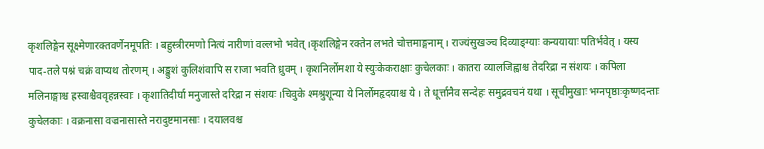कृशलिङ्गेन सूक्ष्मेणारक्तवर्णेनमूपतिः । बहुस्त्रीरमणो नित्यं नारीणां वल्लभो भवेत् ।कृशलिङ्गेन रक्तेन लभते चोत्तमाङ्गनाम् । राज्यंसुखञ्च दिव्याङ्ग्याः कन्ययायाः पतिर्भवेत् । यस्य पाद-तले पश्नं चक्रं वाप्यथ तोरणम् । अङ्कुशं कुलिशंवापि स राजा भवति ध्रुवम् । कृशनिर्लोमशा ये स्युःकेकराक्षाः कुचेलकाः । कातरा व्यालजिह्वाश्च तेदरिद्रा न संशयः । कपिला मलिनाङ्गाश्च ह्रस्वाश्चैववृहन्नस्वाः । कृशातिदीर्घा मनुजास्ते दरिद्रा न संशयः ।चिवुके श्मश्रुशून्या ये निर्लोमहृदयाश्च ये । ते धूर्त्तानैव सन्देहः समुद्रवचनं यथा । सूचीमुखाः भग्नपृष्ठाःकृष्णदन्ताः कुचेलकाः । वक्रनासा वज्रनासास्ते नरादुष्टमानसाः । दयालवश्च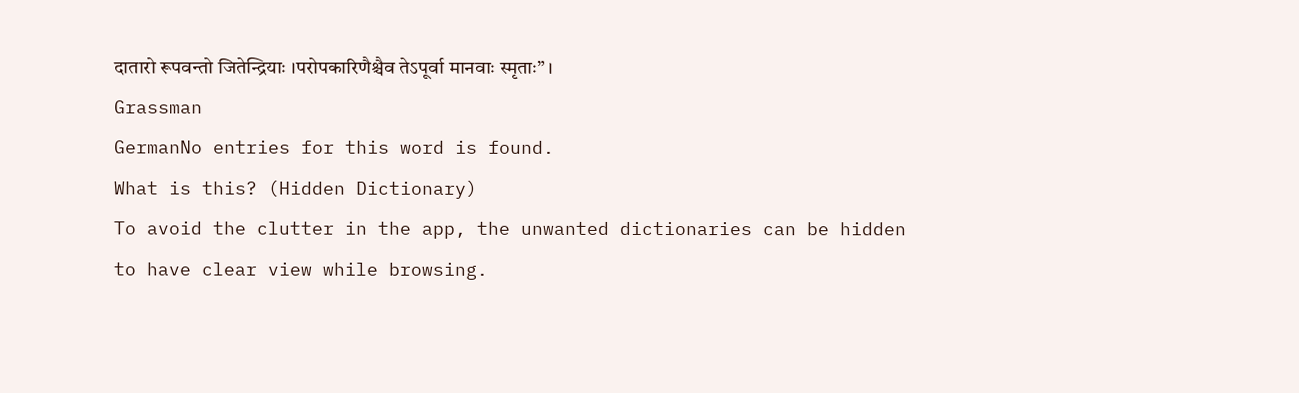दातारो रूपवन्तो जितेन्द्रियाः ।परोपकारिणैश्चैव तेऽपूर्वा मानवाः स्मृताः” ।
Grassman
GermanNo entries for this word is found.
What is this? (Hidden Dictionary)
To avoid the clutter in the app, the unwanted dictionaries can be hidden to have clear view while browsing.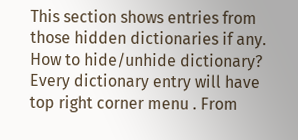This section shows entries from those hidden dictionaries if any.
How to hide/unhide dictionary?
Every dictionary entry will have top right corner menu . From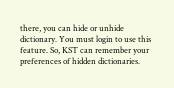there, you can hide or unhide dictionary. You must login to use this feature. So, KST can remember your preferences of hidden dictionaries.